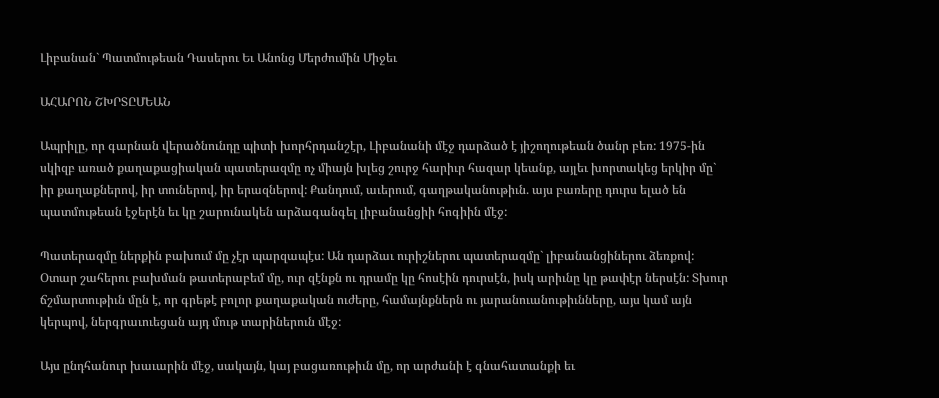Լիբանան` Պատմութեան Դասերու Եւ Անոնց Մերժումին Միջեւ

ԱՀԱՐՈՆ ՇԽՐՏԸՄԵԱՆ

Ապրիլը, որ գարնան վերածնունդը պիտի խորհրդանշէր, Լիբանանի մէջ դարձած է յիշողութեան ծանր բեռ: 1975-ին սկիզբ առած քաղաքացիական պատերազմը ոչ միայն խլեց շուրջ հարիւր հազար կեանք, այլեւ խորտակեց երկիր մը` իր քաղաքներով, իր տուներով, իր երազներով: Քանդում, աւերում, գաղթականութիւն. այս բառերը դուրս ելած են պատմութեան էջերէն եւ կը շարունակեն արձագանգել լիբանանցիի հոգիին մէջ:

Պատերազմը ներքին բախում մը չէր պարզապէս: Ան դարձաւ ուրիշներու պատերազմը` լիբանանցիներու ձեռքով: Օտար շահերու բախման թատերաբեմ մը, ուր զէնքն ու դրամը կը հոսէին դուրսէն, իսկ արիւնը կը թափէր ներսէն: Տխուր ճշմարտութիւն մըն է, որ գրեթէ բոլոր քաղաքական ուժերը, համայնքներն ու յարանուանութիւնները, այս կամ այն կերպով, ներգրաւուեցան այդ մութ տարիներուն մէջ:

Այս ընդհանուր խաւարին մէջ, սակայն, կայ բացառութիւն մը, որ արժանի է գնահատանքի եւ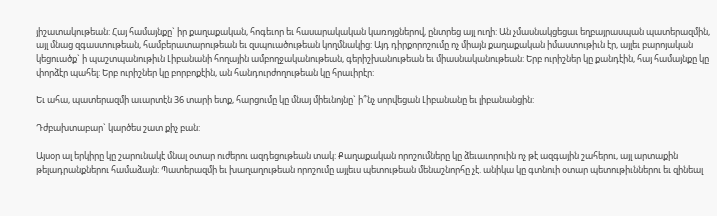յիշատակութեան: Հայ համայնքը` իր քաղաքական, հոգեւոր եւ հասարակական կառոյցներով, ընտրեց այլ ուղի: Ան չմասնակցեցաւ եղբայրասպան պատերազմին, այլ մնաց զգաստութեան, համբերատարութեան եւ զսպուածութեան կողմնակից: Այդ դիրքորոշումը ոչ միայն քաղաքական իմաստութիւն էր, այլեւ բարոյական կեցուածք` ի պաշտպանութիւն Լիբանանի հողային ամբողջականութեան, գերիշխանութեան եւ միասնականութեան: Երբ ուրիշներ կը քանդէին, հայ համայնքը կը փորձէր պահել: Երբ ուրիշներ կը բորբոքէին, ան հանդուրժողութեան կը հրաւիրէր:

Եւ ահա, պատերազմի աւարտէն 36 տարի ետք, հարցումը կը մնայ միեւնոյնը` ի՞նչ սորվեցան Լիբանանը եւ լիբանանցին:

Դժբախտաբար` կարծես շատ քիչ բան:

Այսօր ալ երկիրը կը շարունակէ մնալ օտար ուժերու ազդեցութեան տակ: Քաղաքական որոշումները կը ձեւաւորուին ոչ թէ ազգային շահերու, այլ արտաքին թելադրանքներու համաձայն: Պատերազմի եւ խաղաղութեան որոշումը այլեւս պետութեան մենաշնորհը չէ. անիկա կը գտնուի օտար պետութիւններու եւ զինեալ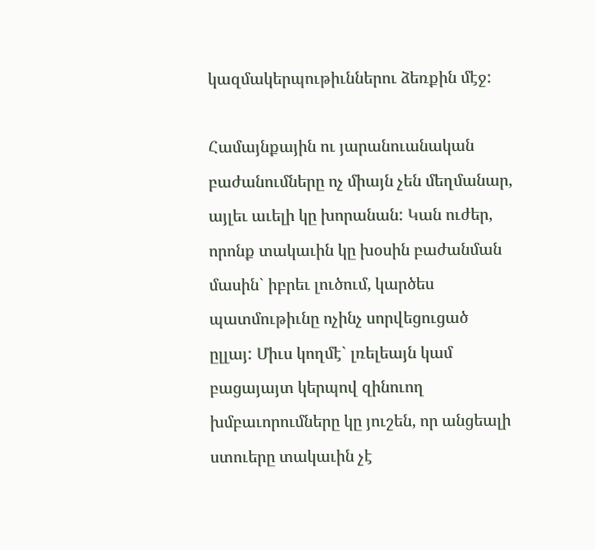կազմակերպութիւններու ձեռքին մէջ:

Համայնքային ու յարանուանական բաժանումները ոչ միայն չեն մեղմանար, այլեւ աւելի կը խորանան: Կան ուժեր, որոնք տակաւին կը խօսին բաժանման մասին` իբրեւ լուծում, կարծես պատմութիւնը ոչինչ սորվեցուցած ըլլայ: Միւս կողմէ` լռելեայն կամ բացայայտ կերպով զինուող խմբաւորումները կը յուշեն, որ անցեալի ստուերը տակաւին չէ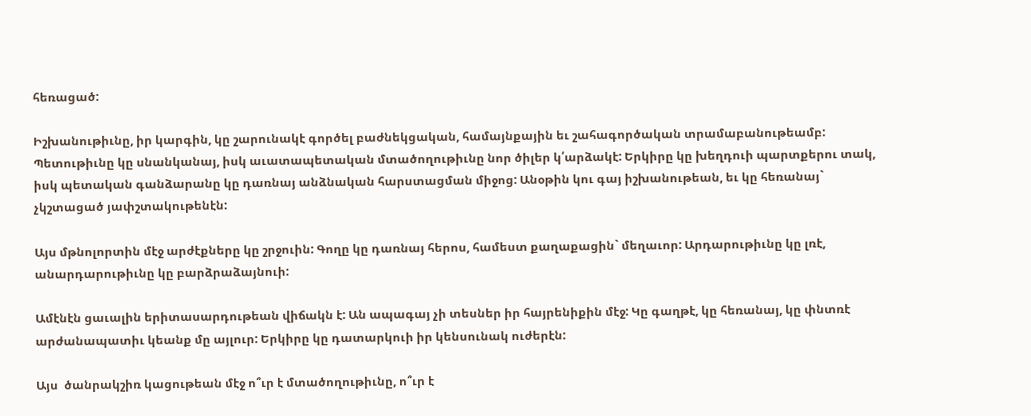հեռացած:

Իշխանութիւնը, իր կարգին, կը շարունակէ գործել բաժնեկցական, համայնքային եւ շահագործական տրամաբանութեամբ: Պետութիւնը կը սնանկանայ, իսկ աւատապետական մտածողութիւնը նոր ծիլեր կ՛արձակէ: Երկիրը կը խեղդուի պարտքերու տակ, իսկ պետական գանձարանը կը դառնայ անձնական հարստացման միջոց: Անօթին կու գայ իշխանութեան, եւ կը հեռանայ` չկշտացած յափշտակութենէն:

Այս մթնոլորտին մէջ արժէքները կը շրջուին: Գողը կը դառնայ հերոս, համեստ քաղաքացին` մեղաւոր: Արդարութիւնը կը լռէ, անարդարութիւնը կը բարձրաձայնուի:

Ամէնէն ցաւալին երիտասարդութեան վիճակն է: Ան ապագայ չի տեսներ իր հայրենիքին մէջ: Կը գաղթէ, կը հեռանայ, կը փնտռէ արժանապատիւ կեանք մը այլուր: Երկիրը կը դատարկուի իր կենսունակ ուժերէն:

Այս  ծանրակշիռ կացութեան մէջ ո՞ւր է մտածողութիւնը, ո՞ւր է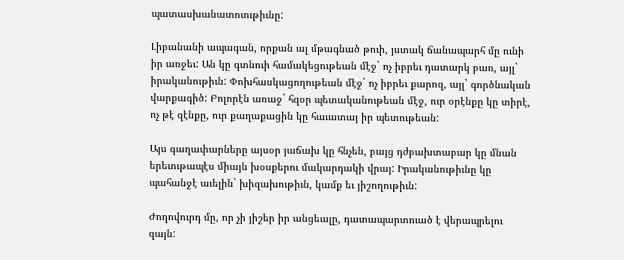պատասխանատուութիւնը:

Լիբանանի ապագան, որքան ալ մթագնած թուի, յստակ ճանապարհ մը ունի իր առջեւ: Ան կը գտնուի համակեցութեան մէջ` ոչ իբրեւ դատարկ բառ, այլ` իրականութիւն: Փոխհասկացողութեան մէջ` ոչ իբրեւ քարոզ, այլ` գործնական վարքագիծ: Բոլորէն առաջ` հզօր պետականութեան մէջ, ուր օրէնքը կը տիրէ, ոչ թէ զէնքը, ուր քաղաքացին կը հաւատայ իր պետութեան:

Այս գաղափարները այսօր յաճախ կը հնչեն, բայց դժբախտաբար կը մնան երեւութապէս միայն խօսքերու մակարդակի վրայ: Իրականութիւնը կը պահանջէ աւելին` խիզախութիւն, կամք եւ յիշողութիւն:

Ժողովուրդ մը, որ չի յիշեր իր անցեալը, դատապարտուած է վերապրելու զայն: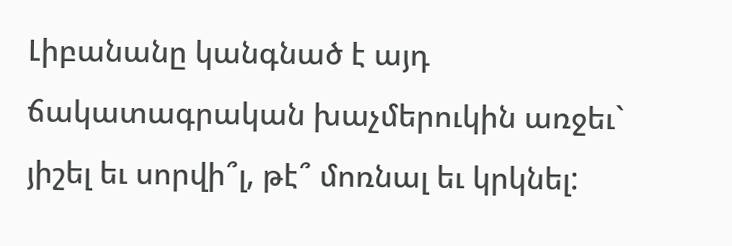Լիբանանը կանգնած է այդ ճակատագրական խաչմերուկին առջեւ` յիշել եւ սորվի՞լ, թէ՞ մոռնալ եւ կրկնել: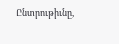Ընտրութիւնը,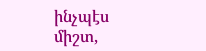ինչպէս միշտ,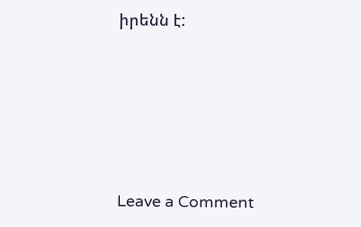իրենն է:





Leave a Comment